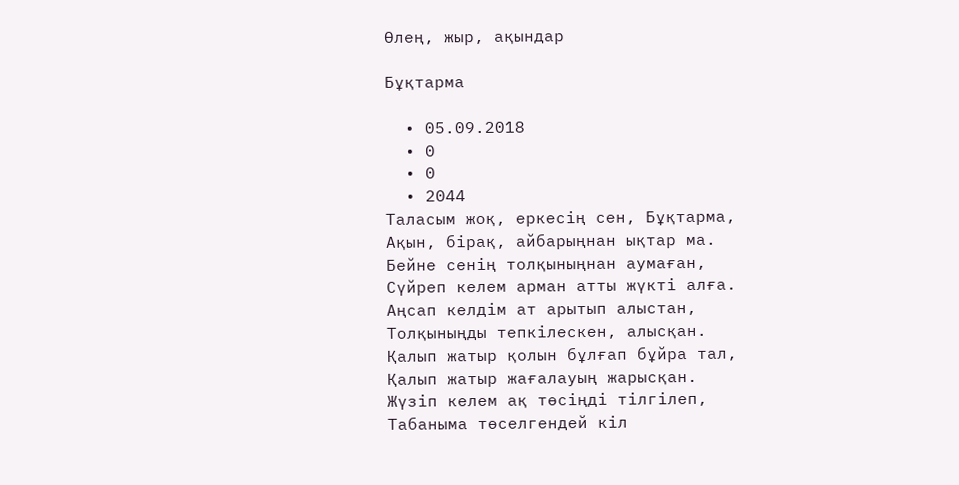Өлең, жыр, ақындар

Бұқтарма

  • 05.09.2018
  • 0
  • 0
  • 2044
Таласым жоқ, еркесің сен, Бұқтарма,
Ақын, бірақ, айбарыңнан ықтар ма.
Бейне сенің толқыныңнан аумаған,
Сүйреп келем арман атты жүкті алға.
Аңсап келдім ат арытып алыстан,
Толқыныңды тепкілескен, алысқан.
Қалып жатыр қолын бұлғап бұйра тал,
Қалып жатыр жағалауың жарысқан.
Жүзіп келем ақ төсіңді тілгілеп,
Табаныма төселгендей кіл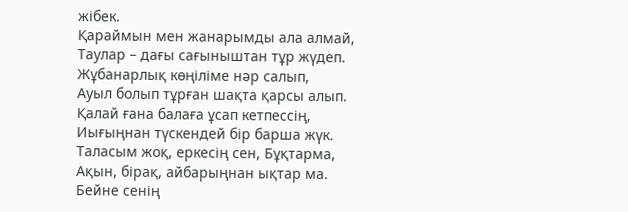жібек.
Қараймын мен жанарымды ала алмай,
Таулар – дағы сағыныштан тұр жүдеп.
Жұбанарлық көңіліме нәр салып,
Ауыл болып тұрған шақта қарсы алып.
Қалай ғана балаға ұсап кетпессің,
Иығыңнан түскендей бір барша жүк.
Таласым жоқ, еркесің сен, Бұқтарма,
Ақын, бірақ, айбарыңнан ықтар ма.
Бейне сенің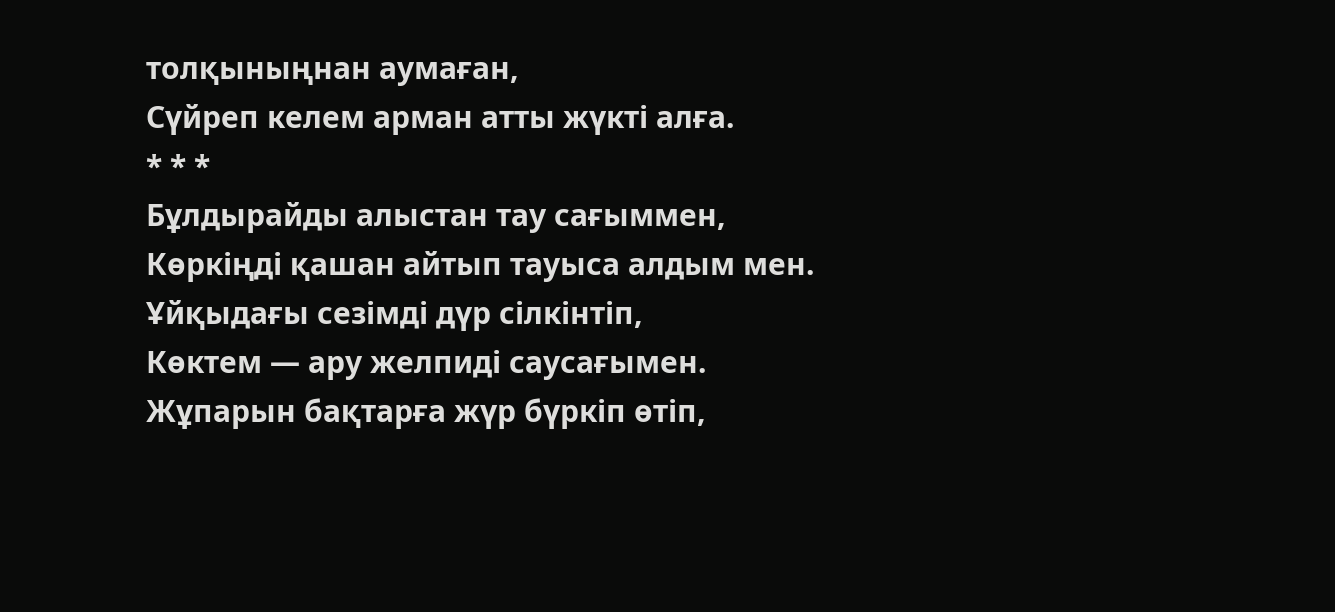толқыныңнан аумаған,
Сүйреп келем арман атты жүкті алға.
* * *
Бұлдырайды алыстан тау сағыммен,
Көркіңді қашан айтып тауыса алдым мен.
Ұйқыдағы сезімді дүр сілкінтіп,
Көктем — ару желпиді саусағымен.
Жұпарын бақтарға жүр бүркіп өтіп,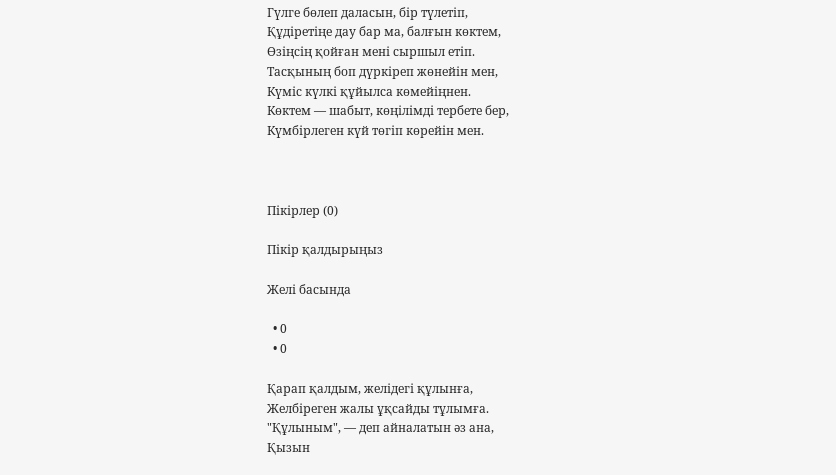Гүлге бөлеп даласын, бір түлетіп,
Құдіретіңе дау бар ма, балғын көктем,
Өзіңсің қойған мені сыршыл етіп.
Тасқының боп дүркіреп жөнейін мен,
Күміс күлкі құйылса көмейіңнен.
Көктем — шабыт, көңілімді тербете бер,
Күмбірлеген күй төгіп көрейін мен.



Пікірлер (0)

Пікір қалдырыңыз

Желі басында

  • 0
  • 0

Қарап қалдым, желідегі құлынға,
Желбіреген жалы ұқсайды тұлымға.
"Құлыным", — деп айналатын әз ана,
Қызын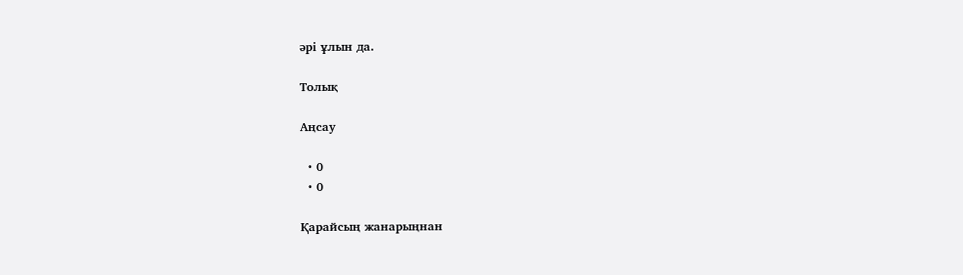әрі ұлын да.

Толық

Аңсау

  • 0
  • 0

Қарайсың жанарыңнан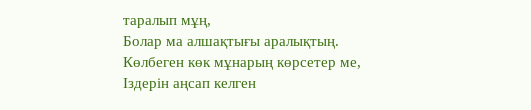таралып мұң,
Болар ма алшақтығы аралықтың.
Көлбеген көк мұнарың көрсетер ме,
Іздерін аңсап келген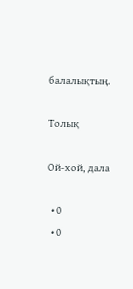балалықтың.

Толық

Ой-хой, дала

  • 0
  • 0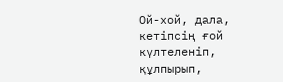Ой-хой, дала, кетіпсің ғой
күлтеленіп, құлпырып,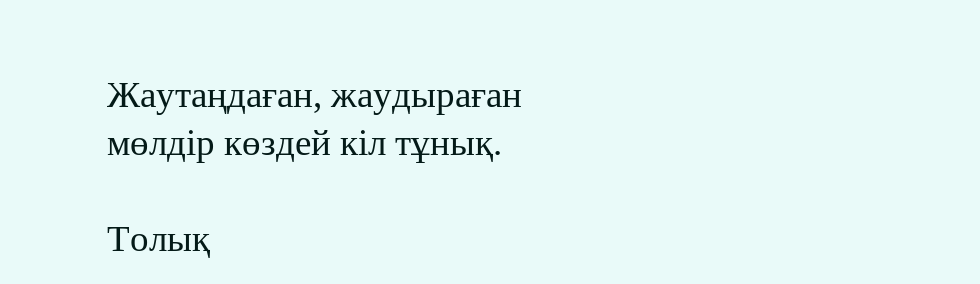Жаутаңдаған, жаудыраған
мөлдір көздей кіл тұнық.

Толық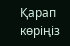Қарап көріңіз